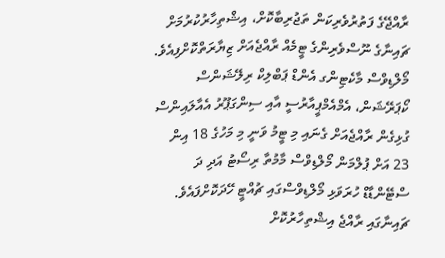ރާއްޖޭގެ ފަތުރުވެރިކަން ތަޖުރިބާކޮށް، އިޝްތިހާރުކުރުމަށް ޗައިނާގެ ނޫސްވެރިންގެ ޓީމެއް ރާއްޖެއަށް ޒިޔާރަތްކޮށްފިއެވެ.
މޯލްޑިވްސް މާކެޓިންގ އެންޑް ޕަބްލިކް ރިލޭޝަންސް ކޯޕަރޭޝަން، އެމްއެމްޕީއާރުސީ އާއި ސިންގަޕޫރު އެއާލައިންސް ގުޅިގެން ރާއްޖެއަށް ގެނައި މި ޓީމު ވަނީ މި މަހުގެ 18 އިން 23 އަށް ޕުލްމަން މޯލްޑިވްސް މާމުތާ ރިސޯޓު އަދި ދަ ސްޓޭންޑާޑް ހުރަވަޅި މޯލްޑިވްސްގައި ޗުއްޓީ ހޭދަކޮށްފައެވެ.
ޗައިނާގައި ރާއްޖެ އިޝްތިހާރުކޮށް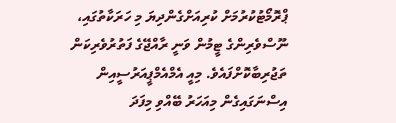ޕްރޮމޯޓުކުރުމަށް ކުރިއަށްގެންދިޔަ މި ހަރަކާތުގައި، ނޫސްވެރިންގެ ޓީމުން ވަނީ ރާއްޖޭގެ ފަތުރުވެރިކަން ތަޖުރިބާކޮށްފައެވެ. މިއީ އެމްއެމްޕީއަރުސީއިން އިސްނަގައިގެން މިއަހަރު ބޭއްވި މިފަދަ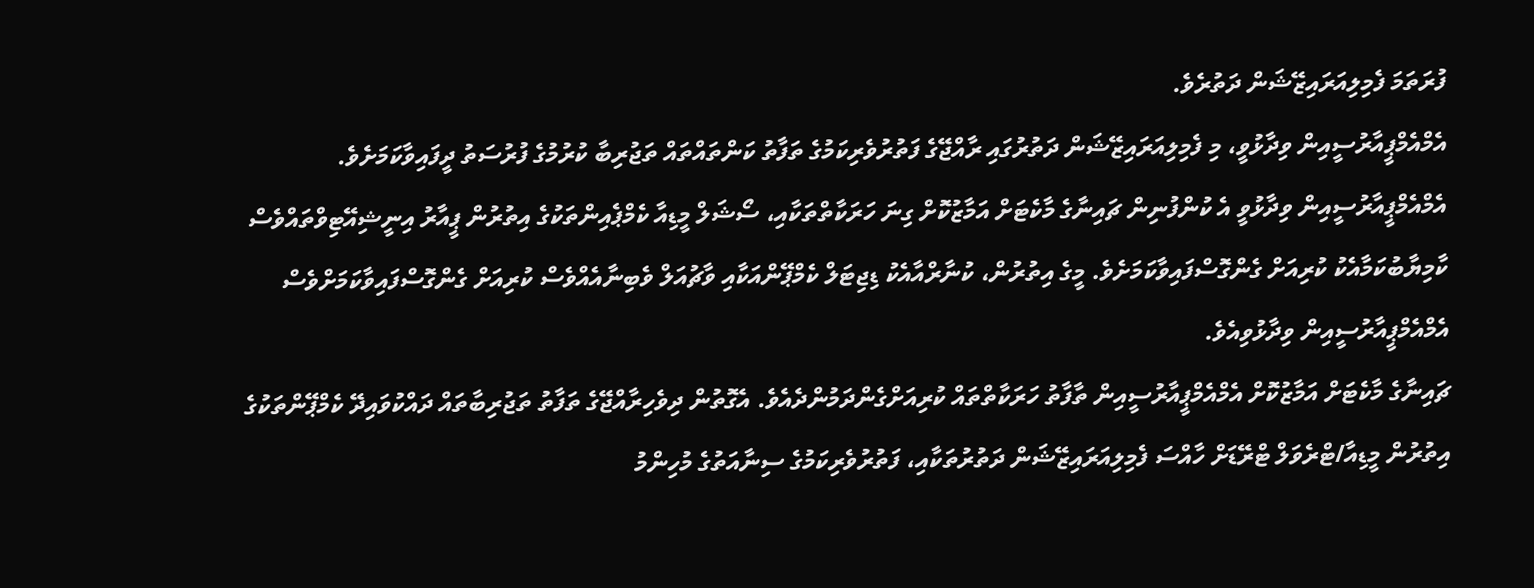ފުރަތަމަ ފެމިލިއަރައިޒޭޝަން ދަތުރެވެ.
އެމްއެމްޕީއާރުސީއިން ވިދާޅުވީ، މި ފެމިލިއަރައިޒޭޝަން ދަތުރުގައި ރާއްޖޭގެ ފަތުރުވެރިކަމުގެ ތަފާތު ކަންތައްތައް ތަޖުރިބާ ކުރުމުގެ ފުރުސަތު ދީފައިވާކަމަށެވެ.
އެމްއެމްޕީއާރުސީއިން ވިދާޅުވީ އެ ކުންފުނިން ޗައިނާގެ މާކެޓަށް އަމާޒުކޮށް ގިނަ ހަރަކާތްތަކާއި، ސޯޝަލް މީޑިއާ ކެމްޕެއިންތަކުގެ އިތުރުން ޕީއާރު އިނީޝިއޭޓިވްތައްވެސް ކާމިޔާބުކަމާއެކު ކުރިއަށް ގެންގޮސްފައިވާކަމަށެވެ. މީގެ އިތުރުން، ކުނާރްއާއެކު ޑިޖިޓަލް ކެމްޕޭންއަކާއި ވާޗުއަލް ވެބިނާއެއްވެސް ކުރިއަށް ގެންގޮސްފައިވާކަމަށްވެސް އެމްއެމްޕީއާރުސީއިން ވިދާޅުވިއެވެ.
ޗައިނާގެ މާކެޓަށް އަމާޒުކޮށް އެމްއެމްޕީއާރުސީއިން ތާފާތު ހަރަކާތްތައް ކުރިއަށްގެންދަމުންދެއެވެ. އެގޮތުން ދިވެހިރާއްޖޭގެ ތަފާތު ތަޖުރިބާތައް ދައްކުވައިދޭ ކެމްޕޭންތަކުގެ އިތުރުން މީޑިއާ/ޓްރެވަލް ޓްރޭޑަށް ހާއްސަ ފެމިލިއަރައިޒޭޝަން ދަތުރުތަކާއި، ފަތުރުވެރިކަމުގެ ސިނާއަތުގެ މުހިންމު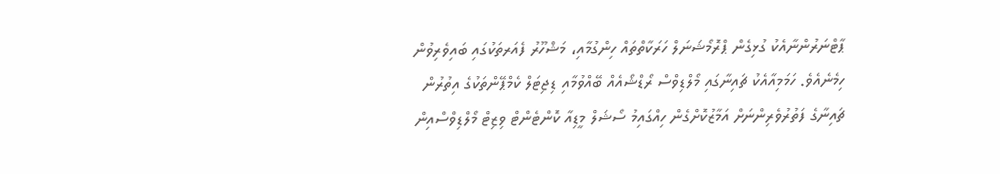ޕާޓްނަރުންނާއެކު ގުޅިގެން ޕްރޮމޯޝަނަލް ހަރަކާތްތައް ހިންގުމާއި، މަޝްހޫރު ފެއަރތަކުގައި ބައިވެރިވުން ހިމެނެއެވެ. ހަމަމިއާއެކު ޗައިނާގައި މޯލްޑިވްސް ރޯޑްޝޯއެއް ބޭއްވުމާއި ޑިޖިޓަލް ކެމްޕޭންތަކުގެ އިތުރުން ޗައިނާގެ ފަތުރުވެރިންނަށް އަމާޒުކޮށްގެން ހިއްގައިމު ސޯޝަލް މީޑިއާ ކޮންޓެންޓް ވިޒިޓް މޯލްޑިވްސްއިން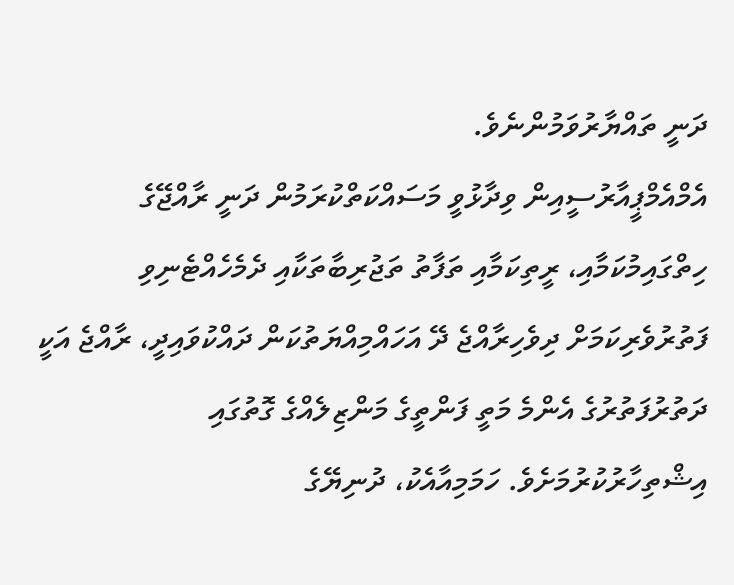ދަނީ ތައްޔާރުވަމުންނެވެ.
އެމްއެމްޕީއާރުސީއިން ވިދާޅުވީ މަސައްކަތްކުރަމުން ދަނީ ރާއްޖޭގެ ހިތްގައިމުކަމާއި، ރީތިކަމާއި ތަފާތު ތަޖުރިބާތަކާއި ދެމެހެއްޓެނިވި ފަތުރުވެރިކަމަށް ދިވެހިރާއްޖެ ދޭ އަހައްމިއްޔަތުކަން ދައްކުވައިދީ، ރާއްޖެ އަކީ ދަތުރުފަތުރުގެ އެންމެ މަތީ ފަންތީގެ މަންޒިލެއްގެ ގޮތުގައި އިޝްތިހާރުކުރުމަށެވެ. ހަމަމިއާއެކު، ދުނިޔޭގެ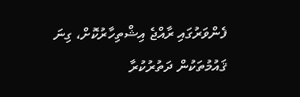ފެންވަރުގައި ރާއްޖެ އިޝްތިހާރުކޮށް، ގިނަ ޤައުމުތަކުން ދަތުރުކުރާ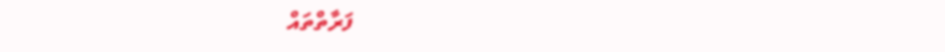ފަރާތްތައް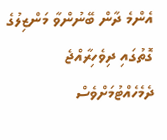އެންމެ ދާން ބޭނުންވާ މަންޒިލުގެ ގޮތުގައި ދިވެހިރާއްޖެ ދެމެހެއްޓުމަށްވެސް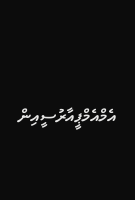އެމްއެމްޕީއާރުސީއިން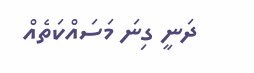ދަނީ ގިނަ މަސައްކަތެއް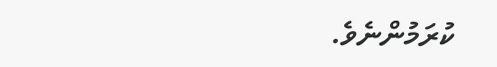ކުރަމުންނެވެ.